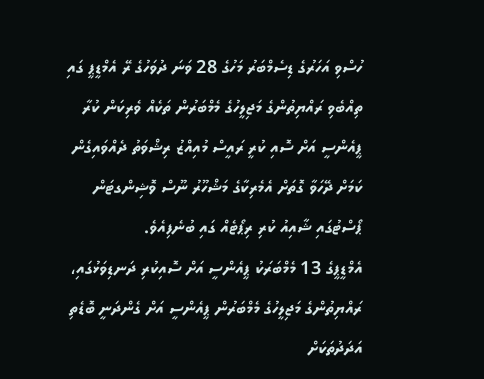ހުސްވި އަހަރުގެ ޑިސެމްބަރު މަހުގެ 28 ވަނަ ދުވަހުގެ ރޭ އެމްޑީޕީ ގައި ތިއްބެވި ރައްޔިތުންގެ މަޖިލީހުގެ މެމްބަރުން ތަކެއް ވެރިކަން ކުރާ ޕީއެންސީ އަށް ސޮއި ކުރީ ރައީސް މުއިއްޒު ރިޝްވަތު ދެއްވައިގެން ކަމަށް ދޭހަވާ ގޮތަށް އެމެރިކާގެ މަޝްހޫރު ނޫސް ވޮޝިންގޓަން ޕޯސްޓުގައި ޝާއިއު ކުރި ރިޕޯޓެއް ގައި ބުނެފިއެވެ.
އެމްޑީޕީގެ 13 މެމްބަރަކު ޕީއެންސީ އަށް ސޮއިކުރި ދަނޑިވަޅުގައި، ރައްޔިތުންގެ މަޖިލީހުގެ މެމްބަރުން ޕީއެންސީ އަށް ގެންދަނީ ބޮޑެތި އަދަދުތަކަށް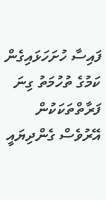ފައިސާ ހުށަހަޅައިގެން ކަމުގެ ތުހުމަތު ގިނަ ފަރާތްތަކަކުން އޭރުވެސް ގެންދިޔައީ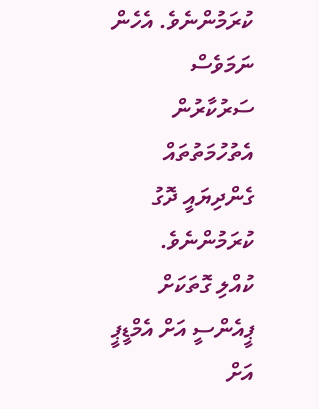ކުރަމުންނެވެ. އެހެން ނަމަވެސް ސަރުކާރުން އެތުހުމަތުތައް ގެންދިޔައީ ދޮގު ކުރަމުންނެވެ.
ކުއްލި ގޮތަކަށް ޕީއެންސީ އަށް އެމްޑީޕީ އަށް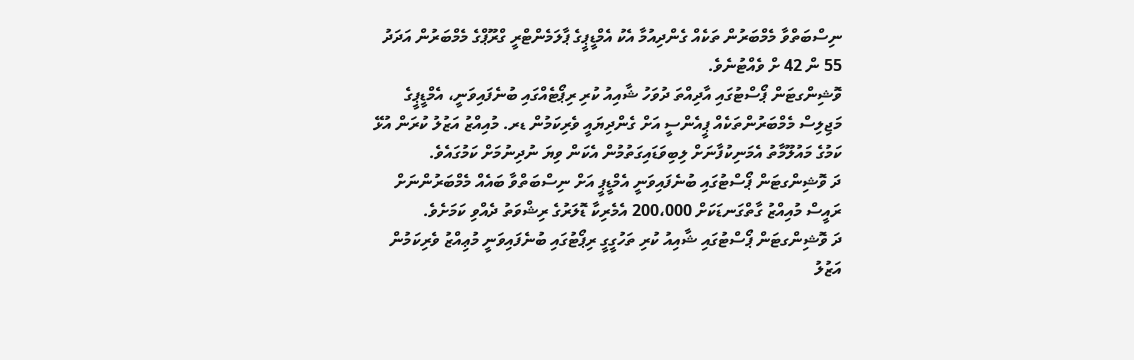ނިސްބަތްވާ މެމްބަރުން ތަކެއް ގެންދިއުމާ އެކު އެމްޑީޕީގެ ޕާލަމެންޓްރީ ގްރޫޕްގެ މެމްބަރުން އަދަދު 55 ން 42 ށް ވެއްޓުނެވެ.
ވޮޝިންގޓަން ޕޯސްޓުގައި އާދިއްތަ ދުވަހު ޝާއިއު ކުރި ރިޕޯޓެއްގައި ބުނެފައިވަނީ، އެމްޑީޕީގެ މަޖިލިސް މެމްބަރުންތަކެއް ޕީއެންސީ އަށް ގެންދިޔައީ ވެރިކަމުން ޑރ. މުއިއްޒު އަޒުލު ކުރަން އުޅޭ ކަމުގެ މައުލޫމާތު އެމަނިކުފާނަށް ލިބިވަޑައިގަތުމުން އެކަން ވިޔަ ނުދިނުމަށް ކަމުގައެވެ.
ދަ ވޮޝިންގޓަން ޕޯސްޓުގައި ބުނެފައިވަނީ އެމްޑީޕީ އަށް ނިސްބަތްވާ ބައެއް މެމްބަރުންނަށް ރައީސް މުއިއްޒު ގާތްގަނޑަކަށް 200،000 އެމެރިކާ ޑޮލަރުގެ ރިޝްވަތު ދެއްވި ކަމަށެވެ.
ދަ ވޮޝިންގޓަން ޕޯސްޓުގައި ޝާއިއު ކުރި ތަހުގީގީ ރިޕޯޓުގައި ބުނެފައިވަނީ މުޢިއްޒު ވެރިކަމުން އަޒުލު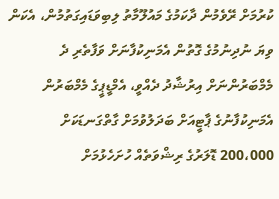ކުރުމަށް ރޭވެމުން ދާކަމުގެ މައުލޫމާތު ލިބިވަޑައިގަތުމުން، އެކަން ވިޔަ ނުދިނުމުގެ ގޮތުން އެމަނިކުފާނަށް ވަފާތެރި ދެ މެމްބަރުންނަށް އިރުޝާދު ދެއްވީ، އެމްޑީޕީގެ މެމްބަރުން އެމަނިކުފާނުގެ ޕާޓީއަށް ބަދަލުވުމަށް ގާތްގަނޑަކަށް 200،000 ޑޮލަރުގެ ރިޝްވަތެއް ހުށަހެޅުމަށް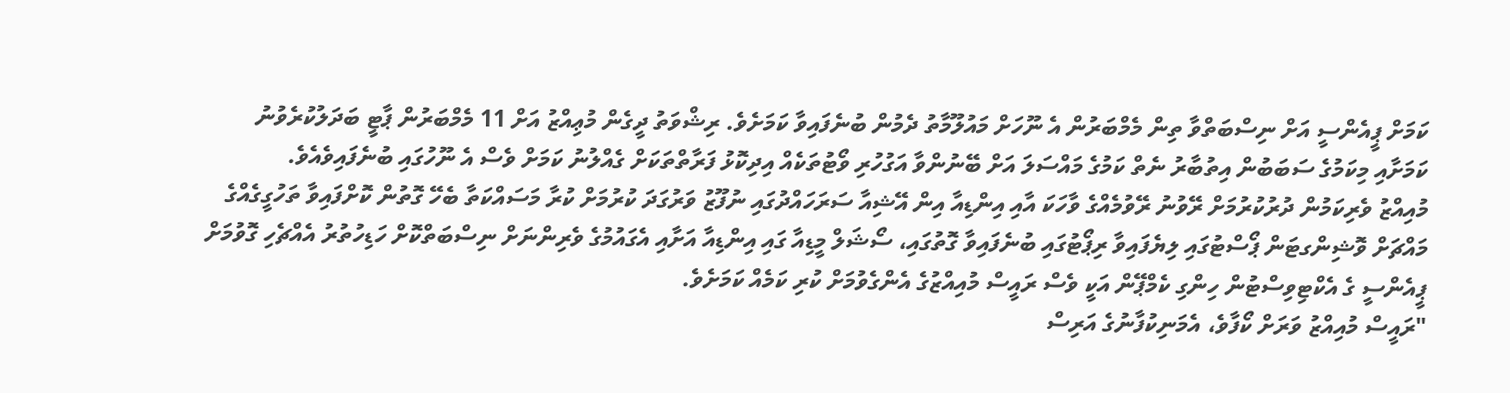ކަމަށް ޕީއެންސީ އަށް ނިސްބަތްވާ ތިން މެމްބަރުން އެ ނޫހަށް މައުލޫމާތު ދެމުން ބުނެފައިވާ ކަމަށެވެ. ރިޝްވަތު ދީގެން މުޢިއްޒު އަށް 11 މެމްބަރުން ޕާޓީ ބަދަލުކުރެވުނު ކަމަށާއި މިކަމުގެ ސަބަބުން އިތުބާރު ނެތް ކަމުގެ މައްސަލަ އަށް ބޭނުންވާ އަގުހުރި ވޯޓުތަކެއް އިދިކޮޅު ފަރާތްތަކަށް ގެއްލުނު ކަމަށް ވެސް އެ ނޫހުގައި ބުނެފައިވެއެވެ.
މުއިއްޒު ވެރިކަމުން ދުރުކުރުމަށް ރޭވުނު ރޭވުމެއްގެ ވާހަކަ އާއި އިންޑިއާ އިން އޭޝިއާ ސަރަހައްދުގައި ނުފޫޒު ވަރުގަދަ ކުރުމަށް ކުރާ މަސައްކަތާ ބެހޭ ގޮތުން ކޮށްފައިވާ ތަހުގީގެއްގެ މައްޗަށް ވޮޝިންގޓަން ޕޯސްޓުގައި ލިޔެފައިވާ ރިޕޯޓުގައި ބުނެފައިވާ ގޮތުގައި، ސޯޝަލް މީޑިއާ ގައި އިންޑިއާ އަށާއި އެގައުމުގެ ވެރިންނަށް ނިސްބަތްކޮށް ހަޑިހުތުރު އެއްޗެހި ގޮވުމަށް ޕީއެންސީ ގެ އެކްޓިވިސްޓުން ހިންގި ކެމްޕޭން އަކީ ވެސް ރައީސް މުއިއްޒުގެ އެންގެވުމަށް ކުރި ކަމެއް ކަމަށެވެ.
"ރައީސް މުއިއްޒު ވަރަށް ކޯފާވެ، އެމަނިކުފާނުގެ އަރިސް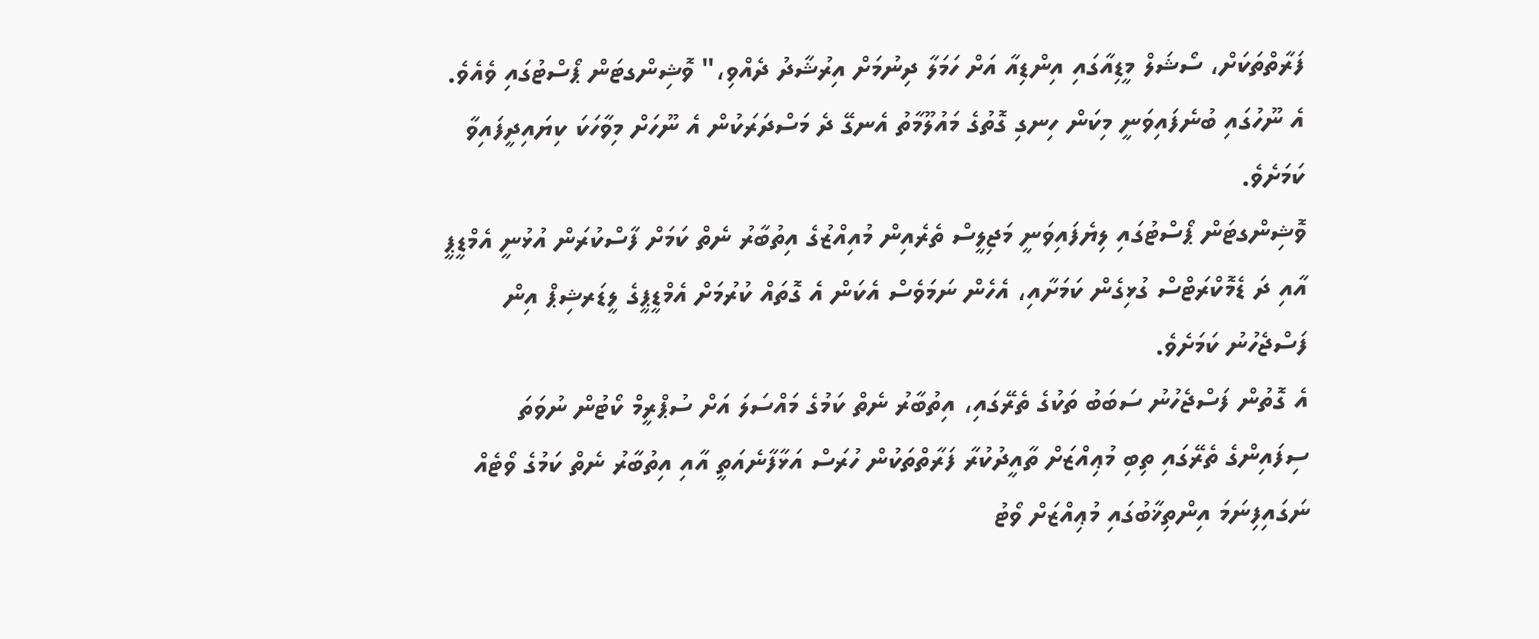ފަރާތްތަކަށް، ސޯޝަލް މީޑިއާގައި އިންޑިއާ އަށް ހަމަލާ ދިނުމަށް އިރުޝާދު ދެއްވި،" ވޮޝިންގޓަން ޕޯސްޓުގައި ވެއެވެ. އެ ނޫހުގައި ބުނެފައިވަނީ މިކަން ހިނގި ގޮތުގެ މައުލޫމާތު އެނގޭ ދެ މަސްދަރަކުން އެ ނޫހަށް މިވާހަކަ ކިޔައިދީފައިވާ ކަމަށެވެ.
ވޮޝިންގޓަން ޕޯސްޓުގައި ލިޔެފައިވަނީ މަޖިލީސް ތެރެއިން މުއިއްޒުގެ އިތުބާރު ނެތް ކަމަށް ފާސްކުރަން އުޅުނީ އެމްޑީޕީ އާއި ދަ ޑެމޮކްރަޓްސް ގުޅިގެން ކަމަށާއި، އެހެން ނަމަވެސް އެކަން އެ ގޮތައް ކުރުމަށް އެމްޑީޕީގެ ލީޑަރޝިޕް އިން ފަސްޖެހުނު ކަމަށެވެ.
އެ ގޮތުން ފަސްޖެހުނު ސަބަބު ތަކުގެ ތެރޭގައި، އިތުބާރު ނެތް ކަމުގެ މައްސަލަ އަށް ސުޕްރީމް ކޯޓުން ނުވަތަ ސިފައިންގެ ތެރޭގައި ތިބި މުޢިއްޒަށް ތާއީދުކުރާ ފަރާތްތަކުން ހުރަސް އަޅާފާނެއަތީ އާއި އިތުބާރު ނެތް ކަމުގެ ވޯޓެއް ނަގައިފިނަމަ އިންތިޚާބުގައި މުޢިއްޒަށް ވޯޓު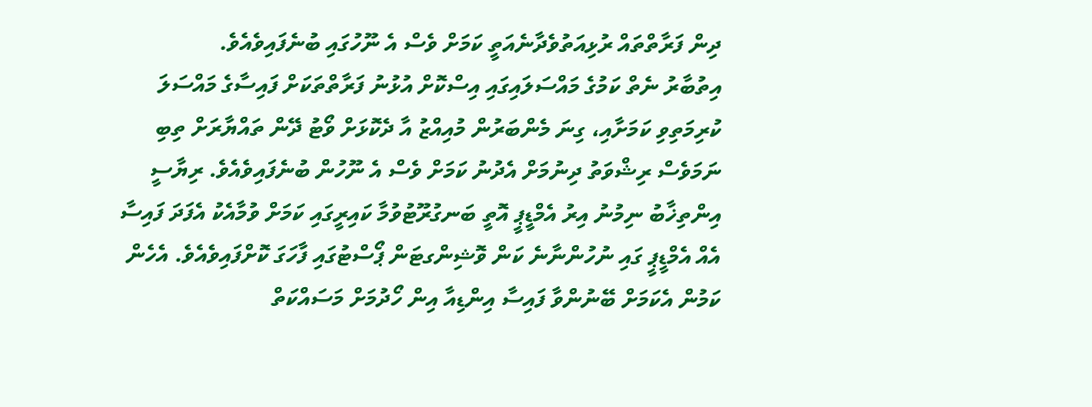ދިން ފަރާތްތައް ރުޅިއަތުވެދާނެއަތީ ކަމަށް ވެސް އެ ނޫހުގައި ބުނެފައިވެއެވެ.
އިތުބާރު ނެތް ކަމުގެ މައްސަލައިގައި އިސްކޮށް އުޅުނު ފަރާތްތަކަށް ފައިސާގެ މައްސަލަ ކުރިމަތިވި ކަމަށާއި، ގިނަ މެންބަރުން މުއިއްޒު އާ ދެކޮޅަށް ވޯޓު ދޭން ތައްޔާރަށް ތިބި ނަމަވެސް ރިޝްވަތު ދިނުމަށް އެދުނު ކަމަށް ވެސް އެ ނޫހުން ބުނެފައިވެއެވެ. ރިޔާސީ އިންތިޚާބު ނިމުނު އިރު އެމްޑީޕީ އޮތީ ބަނގުރޫޓުވުމާ ކައިރީގައި ކަމަށް ވުމާއެކު އެފަދަ ފައިސާ އެއް އެމްޑީޕީ ގައި ނުހުންނާނެ ކަން ވޮޝިންގޓަން ޕޯސްޓުގައި ފާހަގަ ކޮށްފައިވެއެވެ. އެހެން ކަމުން އެކަމަށް ބޭނުންވާ ފައިސާ އިންޑިއާ އިން ހޯދުމަށް މަސައްކަތް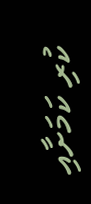ކުރި ކަމަށާއި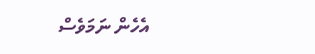އެހެން ނަމަވެސް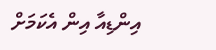އިންޑިއާ އިން އެކަމަށް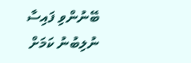ބޭނުންވި ފައިސާ ނުލިބުނު ކަމަށް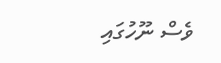ވެސް ނޫހުގައި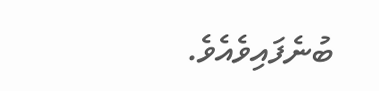ބުނެފައިވެއެވެ.